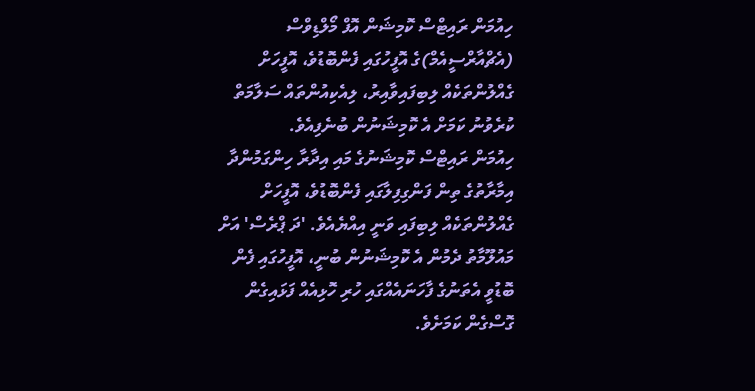ހިއުމަން ރައިޓްސް ކޮމިޝަން އޮފް މޯލްޑިވްސް (އެޗްއާރްސީއެމް)ގެ އޮފީހުގައި ފެންބޮޑުވެ، އޮފީހަށް ގެއްލުންތަކެއް ލިބިފައިވާއިރު، ލިއެކިއުންތައް ސަލާމަތް ކުރެވުނު ކަމަށް އެ ކޮމިޝަނުން ބުނެފިއެވެ.
ހިއުމަން ރައިޓްސް ކޮމިޝަނުގެ މައި އިދާރާ ހިންގަމުންދާ އިމާރާތުގެ ތިން ފަންގިފިލާގައި ފެންބޮޑުވެ، އޮފީހަށް ގެއްލުންތަކެއް ލިބިފައި ވަނީ އިއްޔެއެވެ. 'ދަ ޕްރެސް' އަށް މައުލޫމާތު ދެމުން އެ ކޮމިޝަނުން ބުނީ، އޮފީހުގައި ފެން ބޮޑުވީ އެތަނުގެ ފާހަނައެއްގައި ހުރި ހޮޅިއެއް ފަޅައިގެން ގޮސްގެން ކަމަށެވެ.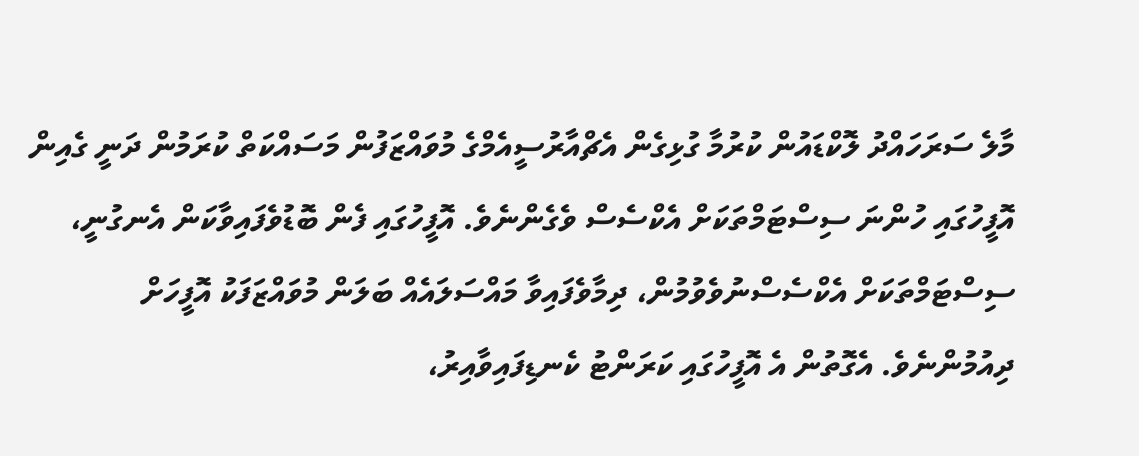މާލެ ސަރަހައްދު ލޮކްޑައުން ކުރުމާ ގުޅިގެން އެޗްއާރުސީއެމްގެ މުވައްޒަފުން މަސައްކަތް ކުރަމުން ދަނީ ގެއިން އޮފީހުގައި ހުންނަ ސިސްޓަމްތަކަށް އެކްސެސް ވެގެންނެވެ. އޮފީހުގައި ފެން ބޮޑުވެފައިވާކަން އެނގުނީ، ސިސްޓަމްތަކަށް އެކްސެސްނުވެވުމުން، ދިމާވެފައިވާ މައްސަލައެއް ބަލަން މުވައްޒަފަކު އޮފީހަށް ދިއުމުންނެވެ. އެގޮތުން އެ އޮފީހުގައި ކަރަންޓު ކެނޑިފައިވާއިރު،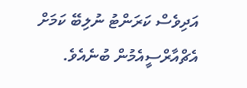އަދިވެސް ކަރަންޓު ނުލިބޭ ކަމަށް އެޗްއާރްސީއެމުން ބުނެއެވެ.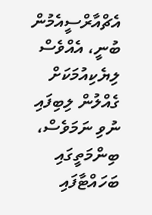އެޗްއާރްސީއެމުން ބުނީ، އެއްވެސް ލިޔެކިއުމަކަށް ގެއްލުން ލިބިފައި ނުވި ނަމަވެސް، ބިންމަތީގައި ބަހައްޓާފައި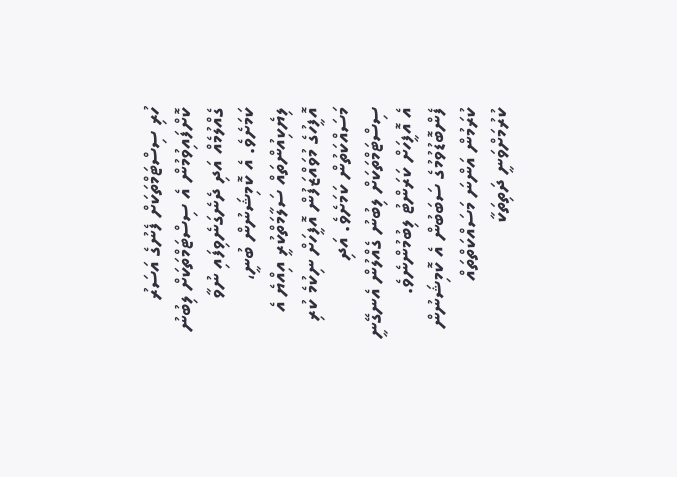ހުރި ސިސްޓަމްތަކަށް ފެނުގެ އަސަރު ކޮށްފައިވުމުން އެ ސިސްޓަމްތަކަށް ލިބުނު ގެއްލުމެއް އަދި ދެނެގަނެވިފައި ނުވާ ކަމަށެވެ. އެ ކޮމިޝަނުން ބުނީ، ލިޔެކިއުންތައް ސަލާމަތްކުރީ އިއްޔެ އެ އޮފީހުގެ މުވައްޒަފުން އޮފީހަށް ނިކުމެ ކުރި މަސައްކަތުން ކަމަށެވެ. އަދި ސިސްޓަމްތަކަށް ލިބުނު ގެއްލުން އެނގޭނީ އެ އޮފީހަށް ކަރަންޓު ލިބުމުންނެވެ.
ފެންބޮޑުވުމުގެ ސަބަބުން އެ ކޮމިޝަނުން ކުރަމުން އަންނަ މަސައްކަތްތައް ކުރުމަށްވަނީ ދަތިތަކާ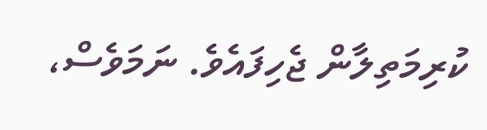ކުރިމަތިލާން ޖެހިފައެވެ. ނަމަވެސް،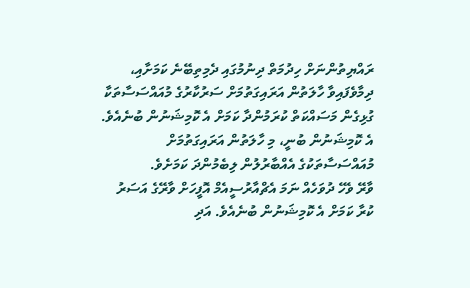ރައްޔިތުންނަށް ހިދުމަތް ދިނުމުގައި ދެމިތިބޭނެ ކަމަށާއި، ދިމާވެފައިވާ ހާލަތުން އަރައިގަތުމަށް ސަރުކާރުގެ މުއައްސަސާތަކާ ގުޅިގެން މަސައްކަތް ކުރަމުންދާ ކަމަށް އެ ކޮމިޝަނުން ބުނެއެވެ. އެ ކޮމިޝަނުން ބުނީ، މި ހާލަތުން އަރައިގަތުމަށް މުއައްސަސާތަކުގެ އެއްބާރުލުން ލިބެމުންދަ ކަމަށެވެ.
ވާރޭ ވެހޭ ދުވަހެއް ނަމަ އެޗްއާރުސީއެމް އޮފީހަށް ވާރޭގެ އަސަރު ކުރާ ކަމަށް އެ ކޮމިޝަނުން ބުނެއެވެ. އަދި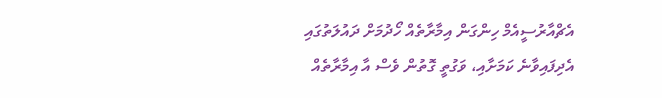އެޗްއާރުސީއެމް ހިންގަން އިމާރާތެއް ހޯދުމަށް ދައުލަތުގައި އެދިފައިވާނެ ކަމަށާއި، ވަގުތީ ގޮތުން ވެސް އާ އިމާރާތެއް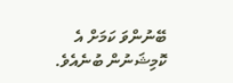ބޭނުންވަ ކަމަށް އެ ކޮމިޝަނުން ބުނެއެވެ.